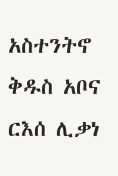አስተንትኖ ቅዱስ አቦና ርእሰ ሊቃነ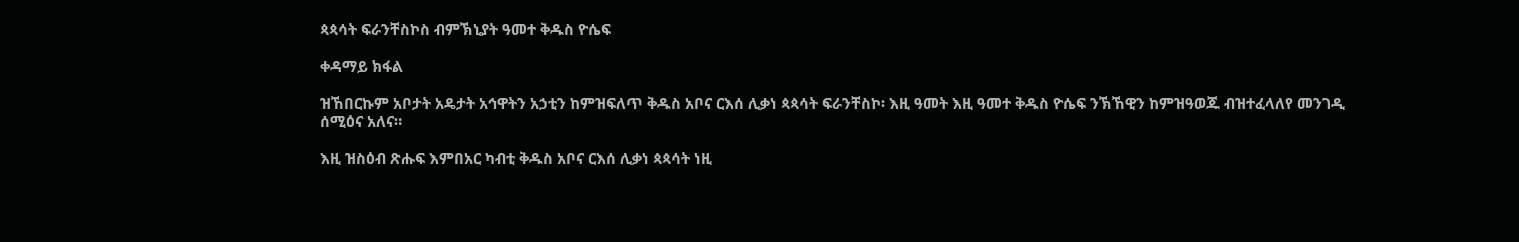ጳጳሳት ፍራንቸስኮስ ብምኽኒያት ዓመተ ቅዱስ ዮሴፍ

ቀዳማይ ክፋል

ዝኸበርኩም አቦታት አዴታት አኅዋትን አኃቲን ከምዝፍለጥ ቅዱስ አቦና ርእሰ ሊቃነ ጳጳሳት ፍራንቸስኮ፡ እዚ ዓመት እዚ ዓመተ ቅዱስ ዮሴፍ ንኽኸዊን ከምዝዓወጁ ብዝተፈላለየ መንገዲ ሰሚዕና አለና።

እዚ ዝስዕብ ጽሑፍ እምበአር ካብቲ ቅዱስ አቦና ርእሰ ሊቃነ ጳጳሳት ነዚ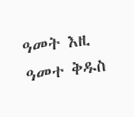ዓመት እዚ ዓመተ ቅዱስ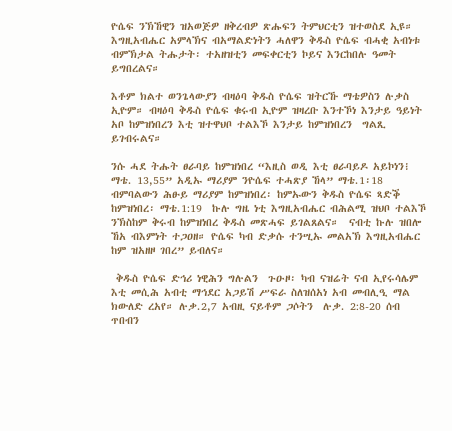ዮሴፍ ንኽኸዊን ዝአወጅዎ ዘቅረብዎ ጽሑፍን ትምህርቲን ዝተወስደ ኢዩ። እግዚአብሔር አምላኽና ብአማልድነትን ሓለዋን ቅዱስ ዮሴፍ ብሓቂ አብነቱ ብምኽታል ትሑታት፡ ተአዘዝቲን መፍቀርቲን ኮይና እንርከበሉ ዓመት ይግበረልና።

እቶም ክልተ ወንጌላውያን ብዛዕባ ቅዱስ ዮሴፍ ዝትርኹ ማቴዎስን ሉቃስ ኢዮም። ብዛዕባ ቅዱስ ዮሴፍ ቁሩብ ኢዮም ዝዛረቡ እንተኾነ እንታይ ዓይነት አቦ ከምዝነበረን እቲ ዝተዋህቦ ተልእኾ እንታይ ከምዝነበረን  ግልጺ ይገብሩልና።

ንሱ ሓደ ትሑት ፀራባይ ከምዝነበረ “እዚስ ወዲ እቲ ፀራባይዶ አይኮነን፧ ማቴ. 13,55” አዲኡ ማሪያም ንዮሴፍ ተሓጽያ ኸላ” ማቴ.1፡18 ብምባልውን ሕፁይ ማሪያም ከምዝነበረ፡ ከምኡውን ቅዱስ ዮሴፍ ጻድቕ ከምዝነበረ፡ ማቴ.1:19  ኩሉ ግዜ ነቲ እግዚአብሔር ብሕልሚ ዝህቦ ተልእኾ ንኽስከም ቅሩብ ከምዝነበረ ቅዱስ መጽሓፍ ይገልጸልና።  ናብቲ ኩሉ ዝበሎ ኸአ ብእምነት ተጋዐዘ። ዮሴፍ ካብ ድቃሱ ተንሢኡ መልአኽ እግዚአብሔር ከም ዝአዘዞ ገበረ” ይብለና።

 ቅዱስ ዮሴፍ ድኅሪ ነዊሕን ግሉልን  ጉዑዞ፡ ካብ ናዝሬት ናብ ኢየሩሳሌም እቲ መሲሕ አብቲ ማኅደር አጋይሽ ሥፍራ ስለዝሰአነ አብ መብሊዒ ማል ክውለድ ረአየ። ሉቃ.2,7 አብዚ ናይቶም ጋሶትን  ሉቃ. 2:8-20 ሰብ ጥበብን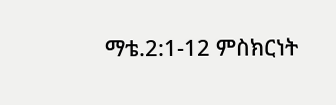ማቴ.2:1-12 ምስክርነት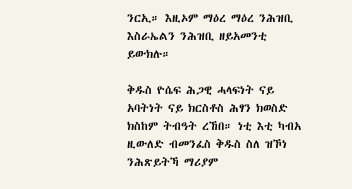ንርኢ። እዚኦም ማዕረ ማዕረ ንሕዝቢ እስራኤልን ንሕዝቢ ዘይአመንቲ ይውክሉ።

ቅዱስ ዮሴፍ ሕጋዊ ሓላፍነት ናይ አባትነት ናይ ክርስቶስ ሕፃን ክወስድ ክስከም ትብዓት ረኸበ። ነቲ እቲ ካብአ ዚውለድ ብመንፈስ ቅዱስ ስለ ዝኾነ ንሕጽይትኻ ማሪያም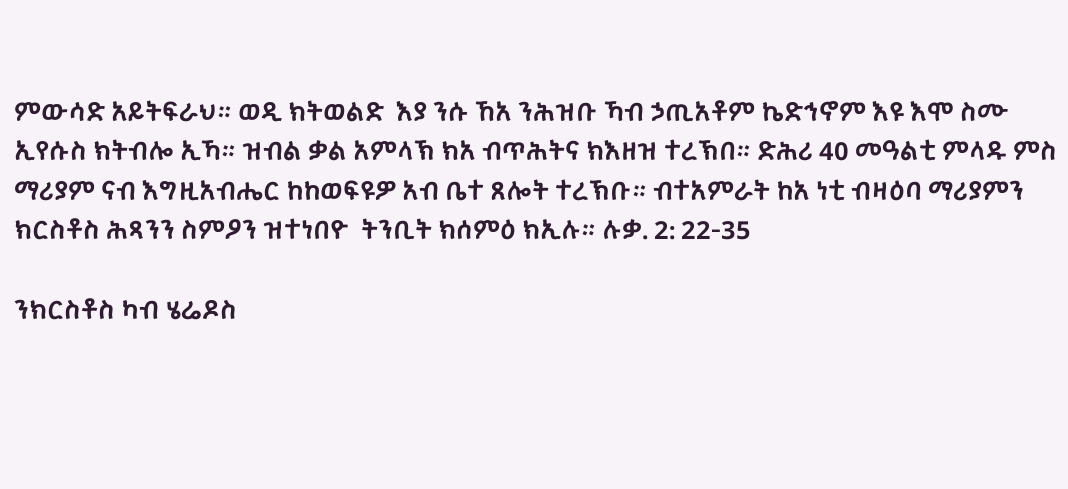ምውሳድ አይትፍራህ። ወዲ ክትወልድ  እያ ንሱ ኸአ ንሕዝቡ ኻብ ኃጢአቶም ኬድኅኖም እዩ እሞ ስሙ ኢየሱስ ክትብሎ ኢኻ። ዝብል ቃል አምላኽ ክአ ብጥሕትና ክእዘዝ ተረኽበ። ድሕሪ 40 መዓልቲ ምላዱ ምስ ማሪያም ናብ እግዚአብሔር ከከወፍዩዎ አብ ቤተ ጸሎት ተረኽቡ። ብተአምራት ከአ ነቲ ብዛዕባ ማሪያምን ክርስቶስ ሕጻንን ስምዖን ዝተነበዮ  ትንቢት ክሰምዕ ክኢሉ። ሉቃ. 2: 22-35

ንክርስቶስ ካብ ሄሬዶስ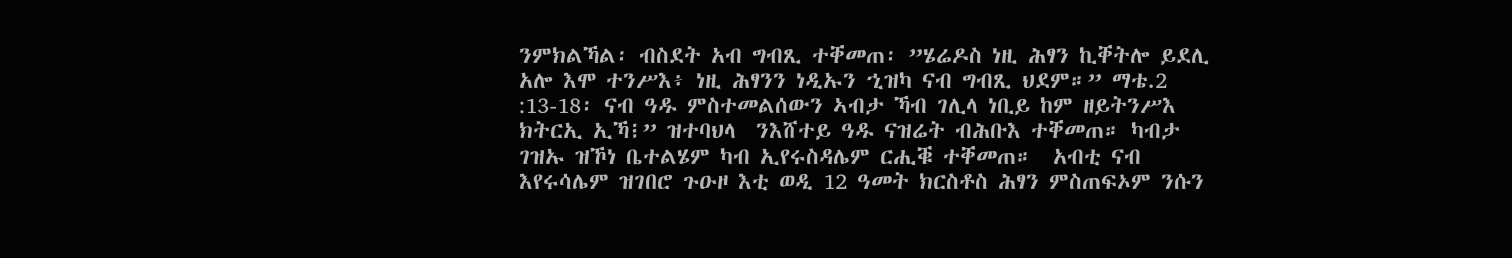ንምክልኻል፡ ብስደት አብ ግብጺ ተቐመጠ፡ ”ሄሬዶስ ነዚ ሕፃን ኪቐትሎ ይደሊ አሎ እሞ ተንሥእ፥ ነዚ ሕፃንን ነዲኡን ኂዝካ ናብ ግብጺ ህደም።” ማቴ.2 :13-18፡ ናብ ዓዱ ምስተመልሰውን ኣብታ ኻብ ገሊላ ነቢይ ከም ዘይትንሥእ ክትርኢ ኢኻ፧” ዝተባህላ  ንእሸተይ ዓዱ ናዝሬት ብሕቡእ ተቐመጠ። ካብታ ገዝኡ ዝኾነ ቤተልሄም ካብ ኢየሩስዳሌም ርሒቑ ተቐመጠ።  አብቲ ናብ እየሩሳሌም ዝገበሮ ጉዑዞ እቲ ወዲ 12 ዓመት ክርስቶስ ሕፃን ምስጠፍኦም ንሱን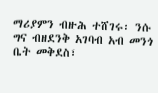ማሪያምን ብዙሕ ተሸገሩ፡ ንሱ ግና ብዘደንቅ አገባብ አብ መንጎ ቤት መቅደስ፣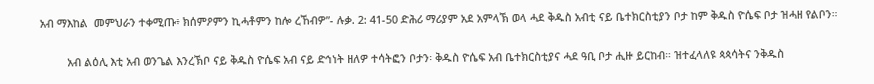አብ ማእከል  መምህራን ተቀሚጡ፥ ክሰምዖምን ኪሓቶምን ከሎ ረኸብዎ”- ሉቃ. 2: 41-50 ድሕሪ ማሪያም አደ አምላኽ ወላ ሓደ ቅዱስ አብቲ ናይ ቤተክርስቲያን ቦታ ከም ቅዱስ ዮሴፍ ቦታ ዝሓዘ የልቦን።

         አብ ልዕሊ እቲ አብ ወንጌል እንረኽቦ ናይ ቅዱስ ዮሴፍ አብ ናይ ድኅነት ዘለዎ ተሳትፎን ቦታን፡ ቅዱስ ዮሴፍ አብ ቤተክርስቲያና ሓደ ዓቢ ቦታ ሒዙ ይርከብ። ዝተፈላለዩ ጳጳሳትና ንቅዱስ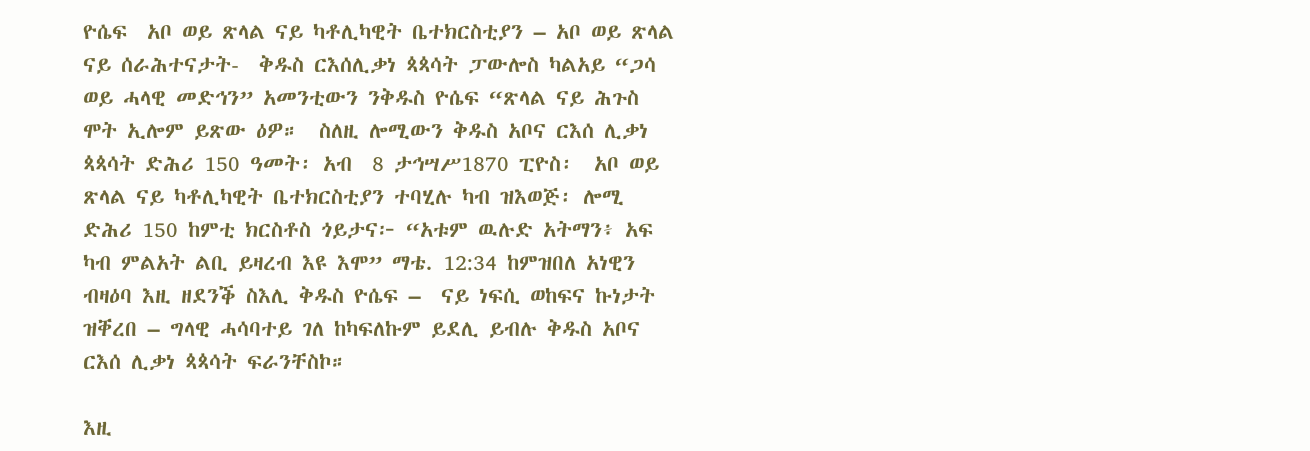ዮሴፍ  አቦ ወይ ጽላል ናይ ካቶሊካዊት ቤተክርስቲያን – አቦ ወይ ጽላል ናይ ሰራሕተናታት-  ቅዱስ ርእሰሊቃነ ጳጳሳት ፓውሎስ ካልአይ “ጋሳ ወይ ሓላዊ መድኅን” አመንቲውን ንቅዱስ ዮሴፍ “ጽላል ናይ ሕጉስ ሞት ኢሎም ይጽው ዕዎ።  ስለዚ ሎሚውን ቅዱስ አቦና ርእሰ ሊቃነ ጳጳሳት ድሕሪ 150 ዓመት፡ አብ  8 ታኅሣሥ1870 ፒዮስ፡  አቦ ወይ ጽላል ናይ ካቶሊካዊት ቤተክርስቲያን ተባሂሉ ካብ ዝእወጅ፡ ሎሚ ድሕሪ 150 ከምቲ ክርስቶስ ጎይታና፦ “አቱም ዉሉድ አትማን፥ አፍ ካብ ምልአት ልቢ ይዛረብ እዩ እሞ” ማቴ. 12:34 ከምዝበለ አነዊን ብዛዕባ እዚ ዘደንቕ ስእሊ ቅዱስ ዮሴፍ –  ናይ ነፍሲ ወከፍና ኩነታት ዝቐረበ – ግላዊ ሓሳባተይ ገለ ከካፍለኩም ይደሊ ይብሉ ቅዱስ አቦና  ርእሰ ሊቃነ ጳጳሳት ፍራንቸስኮ።

እዚ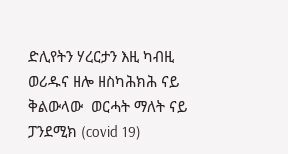ድሊየትን ሃረርታን እዚ ካብዚ ወሪዱና ዘሎ ዘስካሕክሕ ናይ ቅልውላው  ወርሓት ማለት ናይ ፓንደሚክ (covid 19)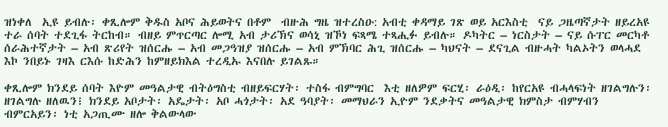ዝነቀለ  ኢዩ ይብሉ፡ ቀጺሎም ቅዱስ አቦና ሕይወትና በቶም  ብዙሕ ግዜ ዝተረስዑ: አብቲ ቀዳማይ ገጽ ወይ አርእስቲ  ናይ ጋዜጣኛታት ዘይረአዩ ተራ ሰባት ተደጊፋ ትርከብ። ብዘይ ምጥርጣር ሎሚ አብ ታሪኽና ወሳኒ ዝኾነ ፍጻሜ ተጻሒፉ ይብሉ። ዶካትር – ነርስታት – ናይ ሱፐር መርካቶ ሰራሕተኛታት – አብ ጽሪየት ዝሰርሑ – አብ መጋዓዝያ ዝሰርሑ – አብ ምኽባር ሕጊ ዝሰርሑ – ካህናት – ደናጊል ብዙሓት ካልኦትን ወላሓደ እኮ ንበይኑ ገዛእ ርእሱ ከድሕን ከምዘይክእል ተረዲኡ እናበሉ ይገልጹ።

ቀጺሎም ክንደይ ሰባት እዮም መዓልታዊ ብትዕግስቲ ብዘይፍርሃት፡ ተስፋ ብምግባር  እቲ ዘለዎም ፍርሂ፡ ራዕዲ፡ ከየርአዩ ብሓላፍነት ዘገልግሉን፡ ዘገልግሉ ዘለዉን፧ ክንደይ አቦታት፡ አዴታት፡ አቦ ሓጎታት፡ አደ ዓባያት፡ መማህራን ኢዮም ንደቃትና መዓልታዊ ክምስታ ብምሃብን ብምርአይን፡ ነቲ አጋጢሙ ዘሎ ቅልውላው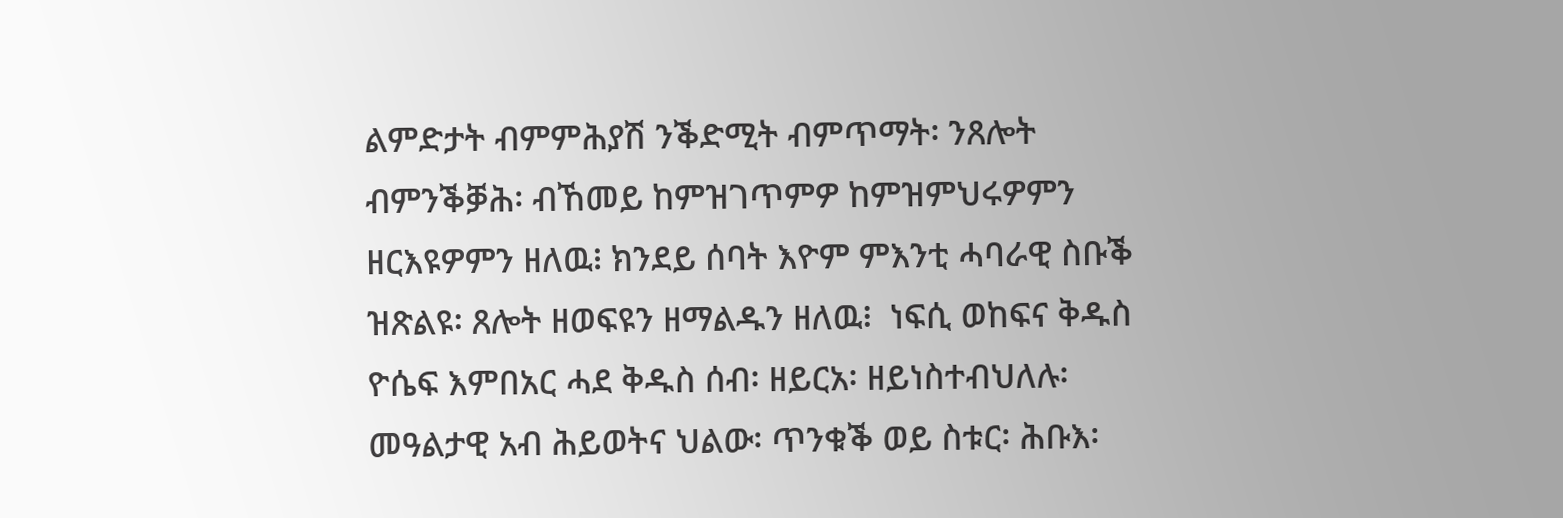ልምድታት ብምምሕያሽ ንቕድሚት ብምጥማት፡ ንጸሎት ብምንቕቓሕ፡ ብኸመይ ከምዝገጥምዎ ከምዝምህሩዎምን ዘርእዩዎምን ዘለዉ፧ ክንደይ ሰባት እዮም ምእንቲ ሓባራዊ ስቡቕ ዝጽልዩ፡ ጸሎት ዘወፍዩን ዘማልዱን ዘለዉ፧  ነፍሲ ወከፍና ቅዱስ ዮሴፍ እምበአር ሓደ ቅዱስ ሰብ፡ ዘይርአ፡ ዘይነስተብህለሉ፡ መዓልታዊ አብ ሕይወትና ህልው፡ ጥንቁቕ ወይ ስቱር፡ ሕቡእ፡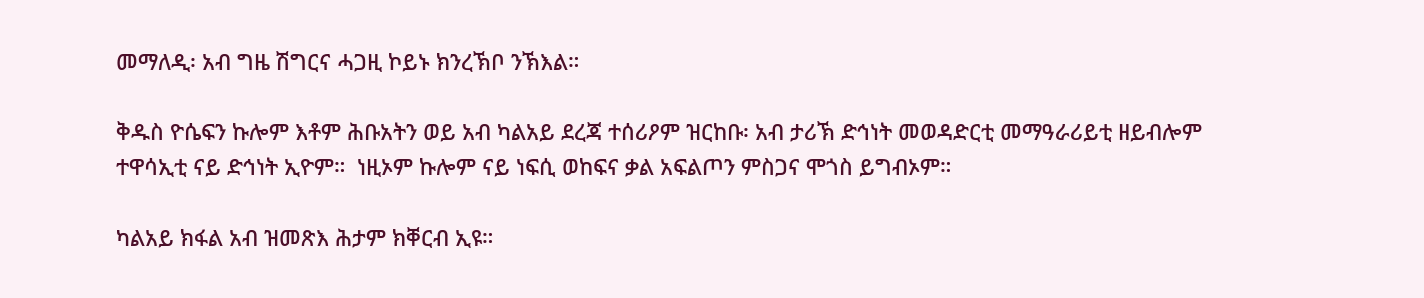መማለዲ፡ አብ ግዜ ሽግርና ሓጋዚ ኮይኑ ክንረኽቦ ንኽእል።

ቅዱስ ዮሴፍን ኩሎም እቶም ሕቡአትን ወይ አብ ካልአይ ደረጃ ተሰሪዖም ዝርከቡ፡ አብ ታሪኽ ድኅነት መወዳድርቲ መማዓራሪይቲ ዘይብሎም ተዋሳኢቲ ናይ ድኅነት ኢዮም።  ነዚኦም ኩሎም ናይ ነፍሲ ወከፍና ቃል አፍልጦን ምስጋና ሞጎስ ይግብኦም።

ካልአይ ክፋል አብ ዝመጽእ ሕታም ክቐርብ ኢዩ።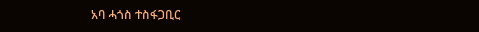አባ ሓጎስ ተስፋጋቢር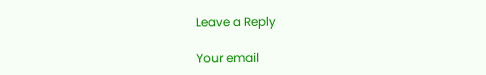Leave a Reply

Your email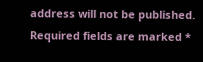address will not be published. Required fields are marked *